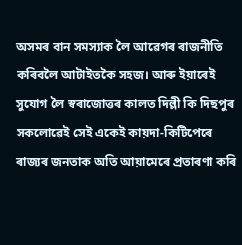অসমৰ বান সমস্যাক লৈ আৱেগৰ ৰাজনীতি কৰিবলৈ আটাইতকৈ সহজ। আৰু ইয়াৰেই সুযোগ লৈ স্বৰাজোত্তৰ কালত দিল্লী কি দিছপুৰ সকলোৱেই সেই একেই কায়দা-কিটিপেৰে ৰাজ্যৰ জনতাক অতি আয়ামেৰে প্ৰতাৰণা কৰি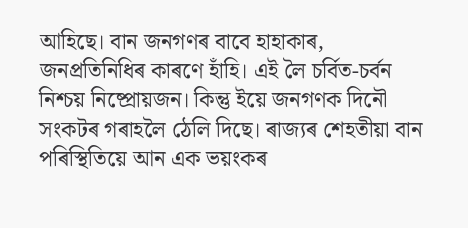আহিছে। বান জনগণৰ বাবে হাহাকাৰ, জনপ্ৰতিনিধিৰ কাৰণে হাঁহি। এই লৈ চৰ্বিত-চৰ্বন নিশ্চয় নিষ্প্ৰোয়জন। কিন্তু ইয়ে জনগণক দিনৌ সংকটৰ গৰাহলৈ ঠেলি দিছে। ৰাজ্যৰ শেহতীয়া বান পৰিস্থিতিয়ে আন এক ভয়ংকৰ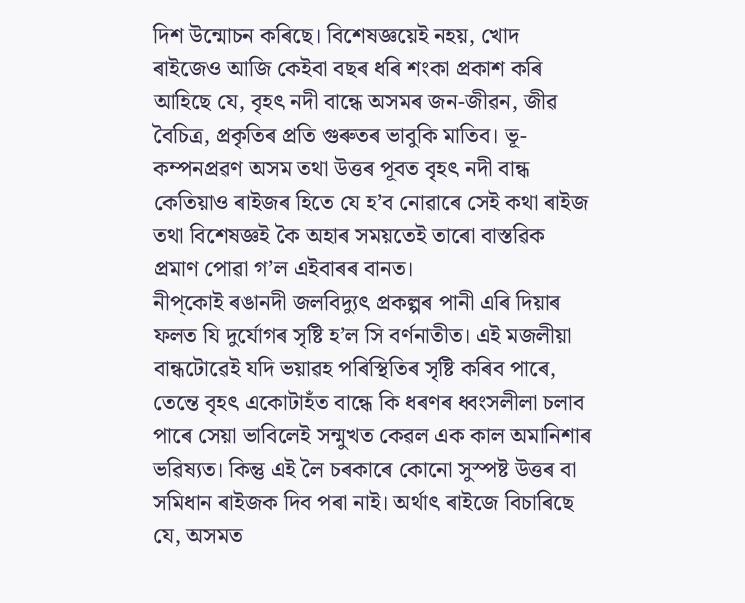দিশ উন্মোচন কৰিছে। বিশেষজ্ঞয়েই নহয়, খোদ ৰাইজেও আজি কেইবা বছৰ ধৰি শংকা প্ৰকাশ কৰি আহিছে যে, বৃহৎ নদী বান্ধে অসমৰ জন-জীৱন, জীৱ বৈচিত্ৰ, প্ৰকৃতিৰ প্ৰতি গুৰুতৰ ভাবুকি মাতিব। ভূ-কম্পনপ্ৰৱণ অসম তথা উত্তৰ পূবত বৃহৎ নদী বান্ধ কেতিয়াও ৰাইজৰ হিতে যে হ’ব নোৱাৰে সেই কথা ৰাইজ তথা বিশেষজ্ঞই কৈ অহাৰ সময়তেই তাৰো বাস্তৱিক প্ৰমাণ পোৱা গ’ল এইবাৰৰ বানত।
নীপ্কোই ৰঙানদী জলবিদ্যুৎ প্ৰকল্পৰ পানী এৰি দিয়াৰ ফলত যি দুৰ্যোগৰ সৃষ্টি হ’ল সি বৰ্ণনাতীত। এই মজলীয়া বান্ধটোৱেই যদি ভয়াৱহ পৰিস্থিতিৰ সৃষ্টি কৰিব পাৰে, তেন্তে বৃহৎ একোটাহঁত বান্ধে কি ধৰণৰ ধ্বংসলীলা চলাব পাৰে সেয়া ভাবিলেই সন্মুখত কেৱল এক কাল অমানিশাৰ ভৱিষ্যত। কিন্তু এই লৈ চৰকাৰে কোনো সুস্পষ্ট উত্তৰ বা সমিধান ৰাইজক দিব পৰা নাই। অৰ্থাৎ ৰাইজে বিচাৰিছে যে, অসমত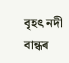বৃহৎ নদী বান্ধৰ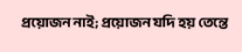প্ৰয়োজন নাই; প্ৰয়োজন যদি হয় তেন্তে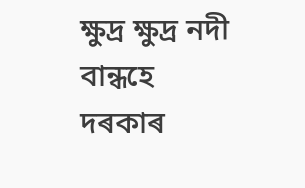ক্ষুদ্ৰ ক্ষুদ্ৰ নদী বান্ধহে দৰকাৰ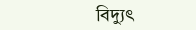বিদ্যুৎ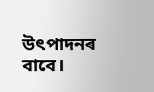উৎপাদনৰ বাবে।